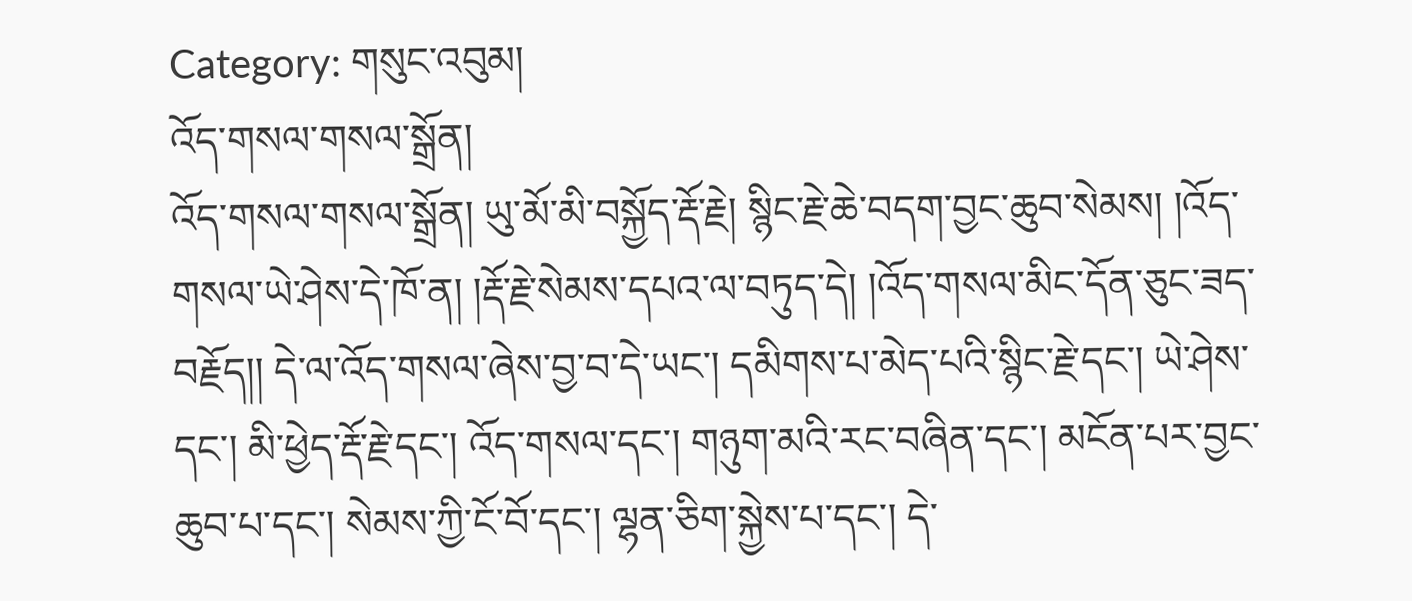Category: གསུང་འབུམ།
འོད་གསལ་གསལ་སྒྲོན།
འོད་གསལ་གསལ་སྒྲོན། ཡུ་མོ་མི་བསྐྱོད་རྡོ་རྗེ། སྙིང་རྗེ་ཆེ་བདག་བྱང་ཆུབ་སེམས། །འོད་གསལ་ཡེ་ཤེས་དེ་ཁོ་ན། །རྡོ་རྗེ་སེམས་དཔའ་ལ་བཏུད་དེ། །འོད་གསལ་མིང་དོན་ཅུང་ཟད་བརྗོད།། དེ་ལ་འོད་གསལ་ཞེས་བྱ་བ་དེ་ཡང་། དམིགས་པ་མེད་པའི་སྙིང་རྗེ་དང་། ཡེ་ཤེས་དང་། མི་ཕྱེད་རྡོ་རྗེ་དང་། འོད་གསལ་དང་། གཉུག་མའི་རང་བཞིན་དང་། མངོན་པར་བྱང་ཆུབ་པ་དང་། སེམས་ཀྱི་ངོ་བོ་དང་། ལྷན་ཅིག་སྐྱེས་པ་དང་། དེ་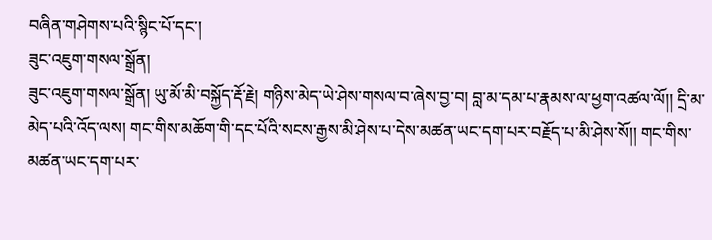བཞིན་གཤེགས་པའི་སྙིང་པོ་དང་།
ཟུང་འཇུག་གསལ་སྒྲོན།
ཟུང་འཇུག་གསལ་སྒྲོན། ཡུ་མོ་མི་བསྐྱོད་རྡོ་རྗེ། གཉིས་མེད་ཡེ་ཤེས་གསལ་བ་ཞེས་བྱ་བ། བླ་མ་དམ་པ་རྣམས་ལ་ཕྱག་འཚལ་ལོ།། དྲི་མ་མེད་པའི་འོད་ལས། གང་གིས་མཆོག་གི་དང་པོའི་སངས་རྒྱས་མི་ཤེས་པ་དེས་མཚན་ཡང་དག་པར་བརྗོད་པ་མི་ཤེས་སོ།། གང་གིས་མཚན་ཡང་དག་པར་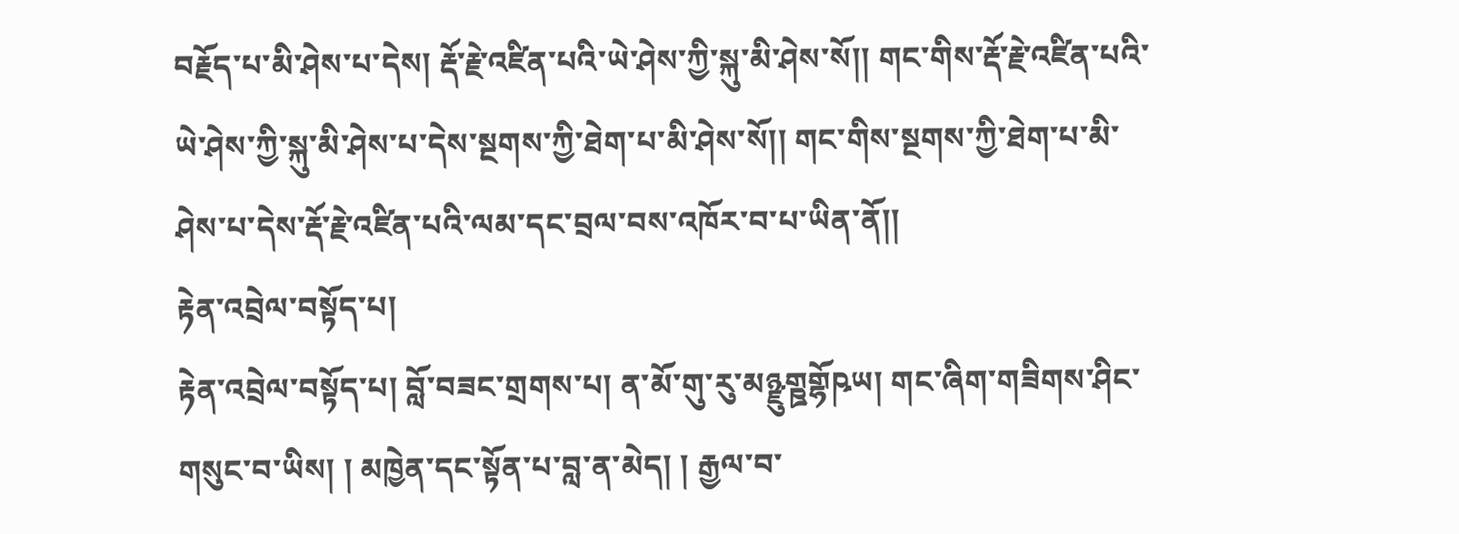བརྗོད་པ་མི་ཤེས་པ་དེས། རྡོ་རྗེ་འཛིན་པའི་ཡེ་ཤེས་ཀྱི་སྐུ་མི་ཤེས་སོ།། གང་གིས་རྡོ་རྗེ་འཛིན་པའི་ཡེ་ཤེས་ཀྱི་སྐུ་མི་ཤེས་པ་དེས་སྔགས་ཀྱི་ཐེག་པ་མི་ཤེས་སོ།། གང་གིས་སྔགས་ཀྱི་ཐེག་པ་མི་ཤེས་པ་དེས་རྡོ་རྗེ་འཛིན་པའི་ལམ་དང་བྲལ་བས་འཁོར་བ་པ་ཡིན་ནོ།།
རྟེན་འབྲེལ་བསྟོད་པ།
རྟེན་འབྲེལ་བསྟོད་པ། བློ་བཟང་གྲགས་པ། ན་མོ་གུ་རུ་མཉྫུགྛགྷོཥཡ། གང་ཞིག་གཟིགས་ཤིང་གསུང་བ་ཡིས། ། མཁྱེན་དང་སྟོན་པ་བླ་ན་མེད། ། རྒྱལ་བ་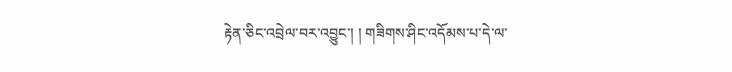རྟེན་ཅིང་འབྲེལ་བར་འབྱུང་། ། གཟིགས་ཤིང་འདོམས་པ་དེ་ལ་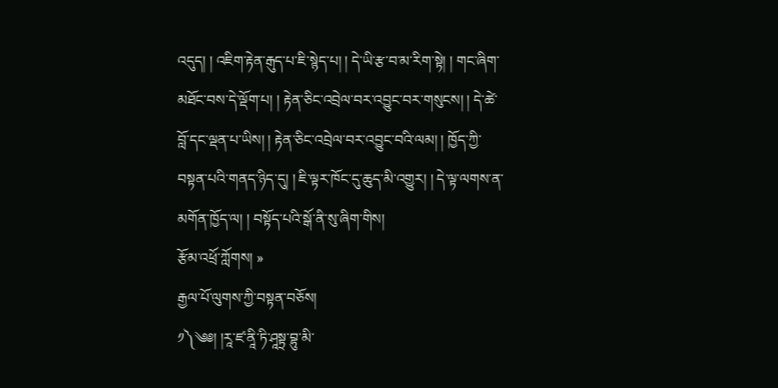འདུད། ། འཇིག་རྟེན་རྒུད་པ་ཇི་སྙེད་པ། ། དེ་ཡི་རྩ་བ་མ་རིག་སྟེ། ། གང་ཞིག་མཐོང་བས་དེ་ལྡོག་པ། ། རྟེན་ཅིང་འབྲེལ་བར་འབྱུང་བར་གསུངས། ། དེ་ཚེ་བློ་དང་ལྡན་པ་ཡིས། ། རྟེན་ཅིང་འབྲེལ་བར་འབྱུང་བའི་ལམ། ། ཁྱོད་ཀྱི་བསྟན་པའི་གནད་ཉིད་དུ། ། ཇི་ལྟར་ཁོང་དུ་ཆུད་མི་འགྱུར། ། དེ་ལྟ་ལགས་ན་མགོན་ཁྱོད་ལ། ། བསྟོད་པའི་སྒོ་ནི་སུ་ཞིག་གིས།
རྩོམ་འཕྲོ་ཀློགས། »
རྒྱལ་པོ་ལུགས་ཀྱི་བསྟན་བཅོས།
༡༽༄༅། །རཱ་ཛ་ནཱི་ཏི་ཤཱསྟྲ་བྷུ་མི་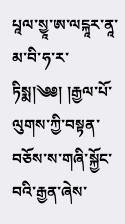པཱལ་སྱཱ་ཨ་ལངྐཱར་ནཱ་མ་བི་ཧ་ར་ཏིསྨ།༄༅། །རྒྱལ་པོ་ལུགས་ཀྱི་བསྟན་བཅོས་ས་གཞི་སྐྱོང་བའི་རྒྱན་ཞེས་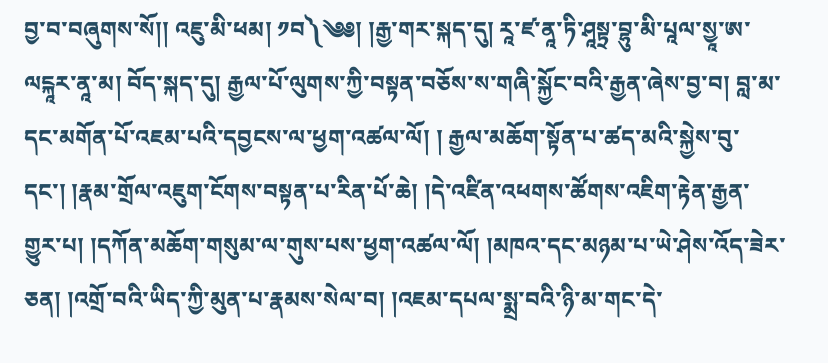བྱ་བ་བཞུགས་སོ།། འཇུ་མི་ཕམ། ༡བ༽༄༅། །རྒྱ་གར་སྐད་དུ། རཱ་ཛ་ནཱ་ཏི་ཤཱསྟྲ་བྷུ་མི་པཱལ་སྱཱ་ཨ་ལངྐཱར་ནཱ་མ། བོད་སྐད་དུ། རྒྱལ་པོ་ལུགས་ཀྱི་བསྟན་བཅོས་ས་གཞི་སྐྱོང་བའི་རྒྱན་ཞེས་བྱ་བ། བླ་མ་དང་མགོན་པོ་འཇམ་པའི་དབྱངས་ལ་ཕྱག་འཚལ་ལོ། ། རྒྱལ་མཆོག་སྟོན་པ་ཚད་མའི་སྐྱེས་བུ་དང་། །རྣམ་གྲོལ་འཇུག་ངོགས་བསྟན་པ་རིན་པོ་ཆེ། །དེ་འཛིན་འཕགས་ཚོགས་འཇིག་རྟེན་རྒྱན་གྱུར་པ། །དཀོན་མཆོག་གསུམ་ལ་གུས་པས་ཕྱག་འཚལ་ལོ། །མཁའ་དང་མཉམ་པ་ཡེ་ཤེས་འོད་ཟེར་ཅན། །འགྲོ་བའི་ཡིད་ཀྱི་མུན་པ་རྣམས་སེལ་བ། །འཇམ་དཔལ་སྨྲ་བའི་ཉི་མ་གང་དེ་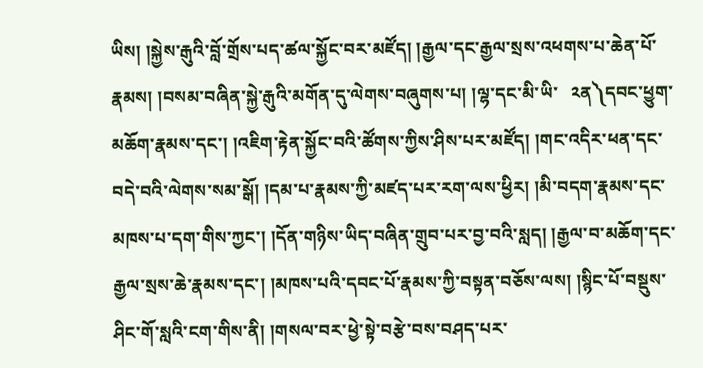ཡིས། །སྐྱེས་རྒུའི་བློ་གྲོས་པད་ཚལ་སྐྱོང་བར་མཛོད། །རྒྱལ་དང་རྒྱལ་སྲས་འཕགས་པ་ཆེན་པོ་རྣམས། །བསམ་བཞིན་སྐྱེ་རྒུའི་མགོན་དུ་ལེགས་བཞུགས་པ། །ལྷ་དང་མི་ཡི་   ༢ན༽དབང་ཕྱུག་མཆོག་རྣམས་དང་། །འཇིག་རྟེན་སྐྱོང་བའི་ཚོགས་ཀྱིས་ཤིས་པར་མཛོད། །གང་འདིར་ཕན་དང་བདེ་བའི་ལེགས་སམ་སྒོ། །དམ་པ་རྣམས་ཀྱི་མཛད་པར་རག་ལས་ཕྱིར། །མི་བདག་རྣམས་དང་མཁས་པ་དག་གིས་ཀྱང་། །དོན་གཉིས་ཡིད་བཞིན་གྲུབ་པར་བྱ་བའི་སླད། །རྒྱལ་བ་མཆོག་དང་རྒྱལ་སྲས་ཆེ་རྣམས་དང་། །མཁས་པའི་དབང་པོ་རྣམས་ཀྱི་བསྟན་བཅོས་ལས། །སྙིང་པོ་བསྡུས་ཤིང་གོ་སླའི་ངག་གིས་ནི། །གསལ་བར་ཕྱེ་སྟེ་བརྩེ་བས་བཤད་པར་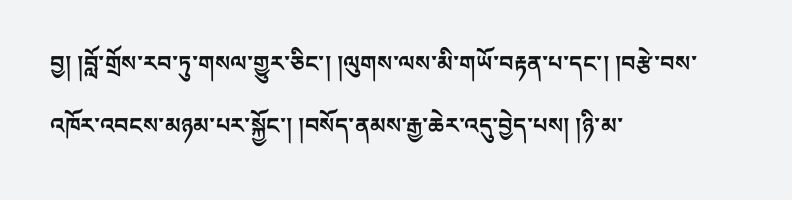བྱ། །བློ་གྲོས་རབ་ཏུ་གསལ་གྱུར་ཅིང་། །ལུགས་ལས་མི་གཡོ་བརྟན་པ་དང་། །བརྩེ་བས་འཁོར་འབངས་མཉམ་པར་སྐྱོང་། །བསོད་ནམས་རྒྱ་ཆེར་འདུ་བྱེད་པས། །ཉི་མ་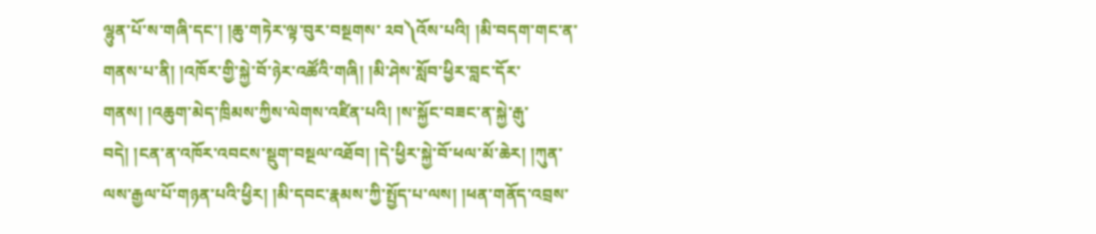ལྷུན་པོ་ས་གཞི་དང་། །ཆུ་གཏེར་ལྟ་བུར་བསྔགས་ ༢བ༽འོས་པའི། །མི་བདག་གང་ན་གནས་པ་ནི། །འཁོར་གྱི་སྐྱེ་བོ་ཉེར་འཚོའི་གཞི། །མི་ཤེས་སློབ་ཕྱིར་བླང་དོར་གནས། །འཆུག་མེད་ཁྲིམས་ཀྱིས་ལེགས་འཛིན་པའི། །ས་སྐྱོང་བཟང་ན་སྐྱེ་རྒུ་བདེ། །ངན་ན་འཁོར་འབངས་སྡུག་བསྔལ་འཐོབ། །དེ་ཕྱིར་སྐྱེ་བོ་ཕལ་མོ་ཆེར། །ཀུན་ལས་རྒྱལ་པོ་གཉན་པའི་ཕྱིར། །མི་དབང་རྣམས་ཀྱི་སྤྱོད་པ་ལས། །ཕན་གནོད་འབྲས་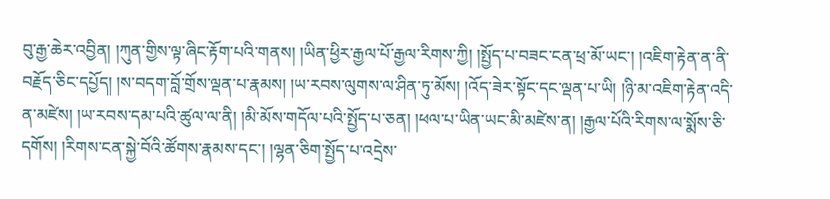བུ་རྒྱ་ཆེར་འབྱིན། །ཀུན་གྱིས་ལྟ་ཞིང་རྟོག་པའི་གནས། །ཡིན་ཕྱིར་རྒྱལ་པོ་རྒྱལ་རིགས་ཀྱི། །སྤྱོད་པ་བཟང་ངན་ཕྲ་མོ་ཡང་། །འཇིག་རྟེན་ན་ནི་བརྗོད་ཅིང་དཔྱོད། །ས་བདག་བློ་གྲོས་ལྡན་པ་རྣམས། །ཡ་རབས་ལུགས་ལ་ཤིན་ཏུ་མོས། །འོད་ཟེར་སྟོང་དང་ལྡན་པ་ཡི། །ཉི་མ་འཇིག་རྟེན་འདི་ན་མཛེས། །ཡ་རབས་དམ་པའི་ཚུལ་ལ་ནི། །མི་མོས་གདོལ་པའི་སྤྱོད་པ་ཅན། །ཕལ་པ་ཡིན་ཡང་མི་མཛེས་ན། །རྒྱལ་པོའི་རིགས་ལ་སྨོས་ཅི་དགོས། །རིགས་ངན་སྐྱེ་བོའི་ཚོགས་རྣམས་དང་། །ལྷན་ཅིག་སྤྱོད་པ་འདྲེས་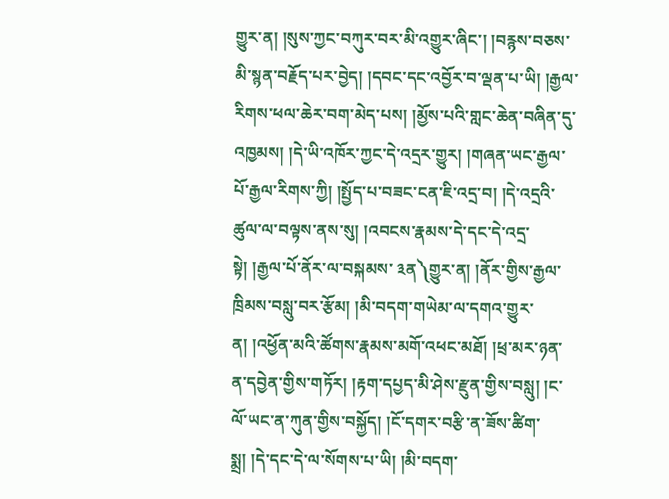གྱུར་ན། །སུས་ཀྱང་བཀུར་བར་མི་འགྱུར་ཞིང་། །བརྙས་བཅས་མི་སྙན་བརྗོད་པར་བྱེད། །དབང་དང་འབྱོར་བ་ལྡན་པ་ཡི། །རྒྱལ་རིགས་ཕལ་ཆེར་བག་མེད་པས། །མྱོས་པའི་གླང་ཆེན་བཞིན་དུ་འཁྱམས། །དེ་ཡི་འཁོར་ཀྱང་དེ་འདྲར་གྱུར། །གཞན་ཡང་རྒྱལ་པོ་རྒྱལ་རིགས་ཀྱི། །སྤྱོད་པ་བཟང་ངན་ཇི་འདྲ་བ། །དེ་འདྲའི་ཚུལ་ལ་བལྟས་ནས་སུ། །འབངས་རྣམས་དེ་དང་དེ་འདྲ་སྟེ། །རྒྱལ་པོ་ནོར་ལ་བསྐམས་ ༣ན༽གྱུར་ན། །ནོར་གྱིས་རྒྱལ་ཁྲིམས་བསླུ་བར་རྩོམ། །མི་བདག་གཡེམ་ལ་དགའ་གྱུར་ན། །འཕྱོན་མའི་ཚོགས་རྣམས་མགོ་འཕང་མཐོ། །ཕྲ་མར་ཉན་ན་དབྱེན་གྱིས་གཏོར། །རྟག་དཔྱད་མི་ཤེས་རྫུན་གྱིས་བསླུ། །ང་ལོ་ཡང་ན་ཀུན་གྱིས་བསྐྱོད། །ངོ་དགར་བརྩི་ན་ཟོས་ཚིག་སྨྲ། །དེ་དང་དེ་ལ་སོགས་པ་ཡི། །མི་བདག་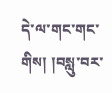དེ་ལ་གང་གང་གིས། །བསླུ་བར་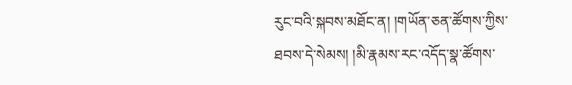རུང་བའི་སྐབས་མཐོང་ན། །གཡོན་ཅན་ཚོགས་ཀྱིས་ཐབས་དེ་སེམས། །མི་རྣམས་རང་འདོད་སྣ་ཚོགས་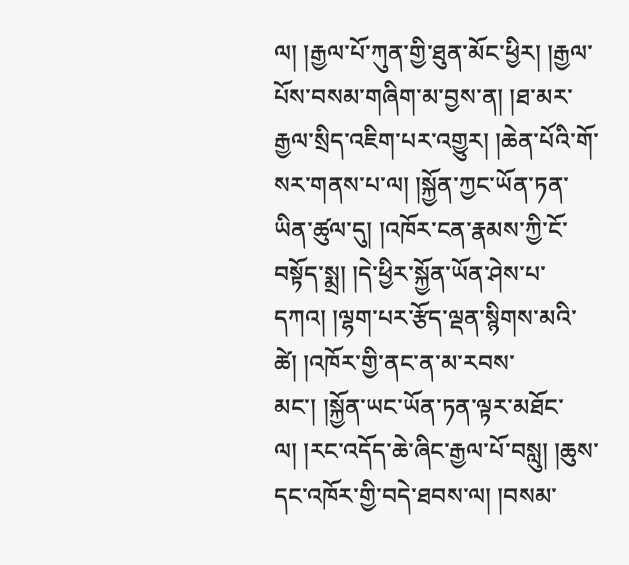ལ། །རྒྱལ་པོ་ཀུན་གྱི་ཐུན་མོང་ཕྱིར། །རྒྱལ་པོས་བསམ་གཞིག་མ་བྱས་ན། །ཐ་མར་རྒྱལ་སྲིད་འཇིག་པར་འགྱུར། །ཆེན་པོའི་གོ་སར་གནས་པ་ལ། །སྐྱོན་ཀྱང་ཡོན་ཏན་ཡིན་ཚུལ་དུ། །འཁོར་ངན་རྣམས་ཀྱི་ངོ་བསྟོད་སྨྲ། །དེ་ཕྱིར་སྐྱོན་ཡོན་ཤེས་པ་དཀའ། །ལྷག་པར་རྩོད་ལྡན་སྙིགས་མའི་ཚེ། །འཁོར་གྱི་ནང་ན་མ་རབས་མང་། །སྐྱོན་ཡང་ཡོན་ཏན་ལྟར་མཐོང་ལ། །རང་འདོད་ཆེ་ཞིང་རྒྱལ་པོ་བསླུ། །ཆུས་དང་འཁོར་གྱི་བདེ་ཐབས་ལ། །བསམ་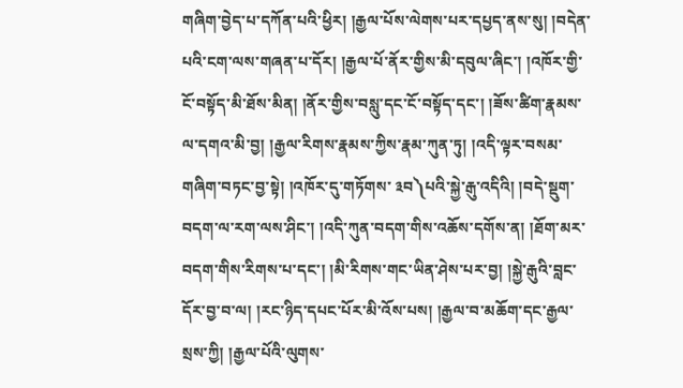གཞིག་བྱེད་པ་དཀོན་པའི་ཕྱིར། །རྒྱལ་པོས་ལེགས་པར་དཔྱད་ནས་སུ། །བདེན་པའི་ངག་ལས་གཞན་པ་དོར། །རྒྱལ་པོ་ནོར་གྱིས་མི་དབུལ་ཞིང་། །འཁོར་གྱི་ངོ་བསྟོད་མི་ཐོས་མིན། །ནོར་གྱིས་བསླུ་དང་ངོ་བསྟོད་དང་། །ཟོས་ཚིག་རྣམས་ལ་དགའ་མི་བྱ། །རྒྱལ་རིགས་རྣམས་ཀྱིས་རྣམ་ཀུན་ཏུ། །འདི་ལྟར་བསམ་གཞིག་བཏང་བྱ་སྟེ། །འཁོར་དུ་གཏོགས་ ༣བ༽པའི་སྐྱེ་རྒུ་འདིའི། །བདེ་སྡུག་བདག་ལ་རག་ལས་ཤིང་། །འདི་ཀུན་བདག་གིས་འཆོས་དགོས་ན། །ཐོག་མར་བདག་གིས་རིགས་པ་དང་། །མི་རིགས་གང་ཡིན་ཤེས་པར་བྱ། །སྐྱེ་རྒུའི་བླང་དོར་བྱ་བ་ལ། །རང་ཉིད་དཔང་པོར་མི་འོས་པས། །རྒྱལ་བ་མཆོག་དང་རྒྱལ་སྲས་ཀྱི། །རྒྱལ་པོའི་ལུགས་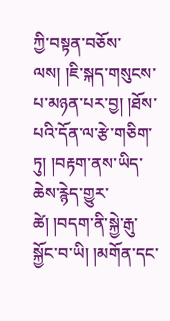ཀྱི་བསྟན་བཅོས་ལས། །ཇི་སྐད་གསུངས་པ་མཉན་པར་བྱ། །ཐོས་པའི་དོན་ལ་རྩེ་གཅིག་ཏུ། །བརྟག་ནས་ཡིད་ཆེས་རྙེད་གྱུར་ཚེ། །བདག་ནི་སྐྱེ་རྒུ་སྐྱོང་བ་ཡི། །མགོན་དང་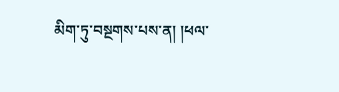མིག་ཏུ་བསྔགས་པས་ན། །ཕལ་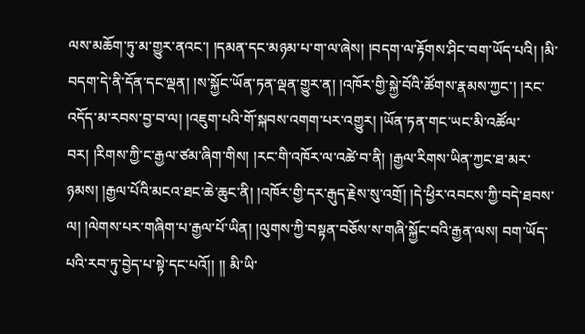ལས་མཆོག་ཏུ་མ་གྱུར་ནའང་། །དམན་དང་མཉམ་པ་ག་ལ་ཞེས། །བདག་ལ་རྟོགས་ཤིང་བག་ཡོད་པའི། །མི་བདག་དེ་ནི་དོན་དང་ལྡན། །ས་སྐྱོང་ཡོན་ཏན་ལྡན་གྱུར་ན། །འཁོར་གྱི་སྐྱེ་བོའི་ཚོགས་རྣམས་ཀྱང་། །རང་འདོད་མ་རབས་བྱ་བ་ལ། །འཇུག་པའི་གོ་སྐབས་འགག་པར་འགྱུར། །ཡོན་ཏན་གང་ཡང་མི་འཚོལ་བར། །རིགས་ཀྱི་ང་རྒྱལ་ཙམ་ཞིག་གིས། །རང་གི་འཁོར་ལ་འཚེ་བ་ནི། །རྒྱལ་རིགས་ཡིན་ཀྱང་ཐ་མར་ཉམས། །རྒྱལ་པོའི་མངའ་ཐང་ཆེ་ཆུང་ནི། །འཁོར་གྱི་དར་རྒུད་རྗེས་སུ་འགྲོ། །དེ་ཕྱིར་འབངས་ཀྱི་བདེ་ཐབས་ལ། །ལེགས་པར་གཞིག་པ་རྒྱལ་པོ་ཡིན། །ལུགས་ཀྱི་བསྟན་བཅོས་ས་གཞི་སྐྱོང་བའི་རྒྱན་ལས། བག་ཡོད་པའི་རབ་ཏུ་བྱེད་པ་སྟེ་དང་པའོ།། །། མི་ཡི་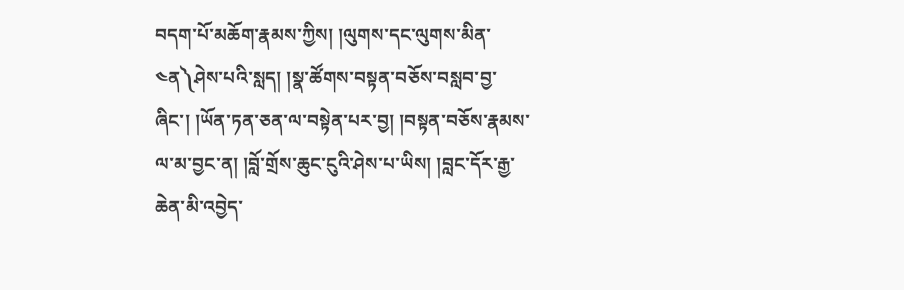བདག་པོ་མཆོག་རྣམས་ཀྱིས། །ལུགས་དང་ལུགས་མིན་ ༤ན༽ཤེས་པའི་སླད། །སྣ་ཚོགས་བསྟན་བཅོས་བསླབ་བྱ་ཞིང་། །ཡོན་ཏན་ཅན་ལ་བསྟེན་པར་བྱ། །བསྟན་བཅོས་རྣམས་ལ་མ་བྱང་ན། །བློ་གྲོས་ཆུང་ངུའི་ཤེས་པ་ཡིས། །བླང་དོར་རྒྱ་ཆེན་མི་འབྱེད་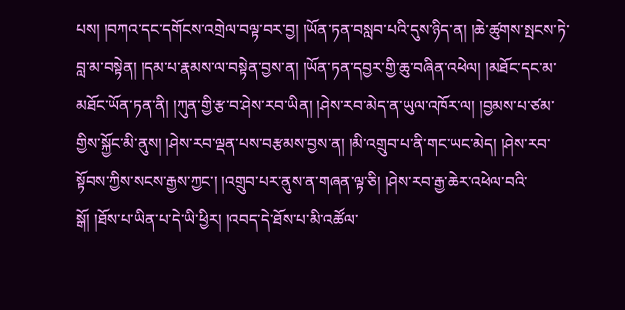པས། །བཀའ་དང་དགོངས་འགྲེལ་བལྟ་བར་བྱ། །ཡོན་ཏན་བསླབ་པའི་དུས་ཉིད་ན། །ཆེ་ཚུགས་སྤངས་ཏེ་བླ་མ་བསྟེན། །དམ་པ་རྣམས་ལ་བསྟེན་བྱས་ན། །ཡོན་ཏན་དབྱར་གྱི་ཆུ་བཞིན་འཕེལ། །མཐོང་དང་མ་མཐོང་ཡོན་ཏན་ནི། །ཀུན་གྱི་རྩ་བ་ཤེས་རབ་ཡིན། །ཤེས་རབ་མེད་ན་ཡུལ་འཁོར་ལ། །བྱམས་པ་ཙམ་གྱིས་སྐྱོང་མི་ནུས། །ཤེས་རབ་ལྡན་པས་བརྩམས་བྱས་ན། །མི་འགྲུབ་པ་ནི་གང་ཡང་མེད། །ཤེས་རབ་སྟོབས་ཀྱིས་སངས་རྒྱས་ཀྱང་། །འགྲུབ་པར་ནུས་ན་གཞན་ལྟ་ཅི། །ཤེས་རབ་རྒྱ་ཆེར་འཕེལ་བའི་སྒོ། །ཐོས་པ་ཡིན་པ་དེ་ཡི་ཕྱིར། །འབད་དེ་ཐོས་པ་མི་འཚོལ་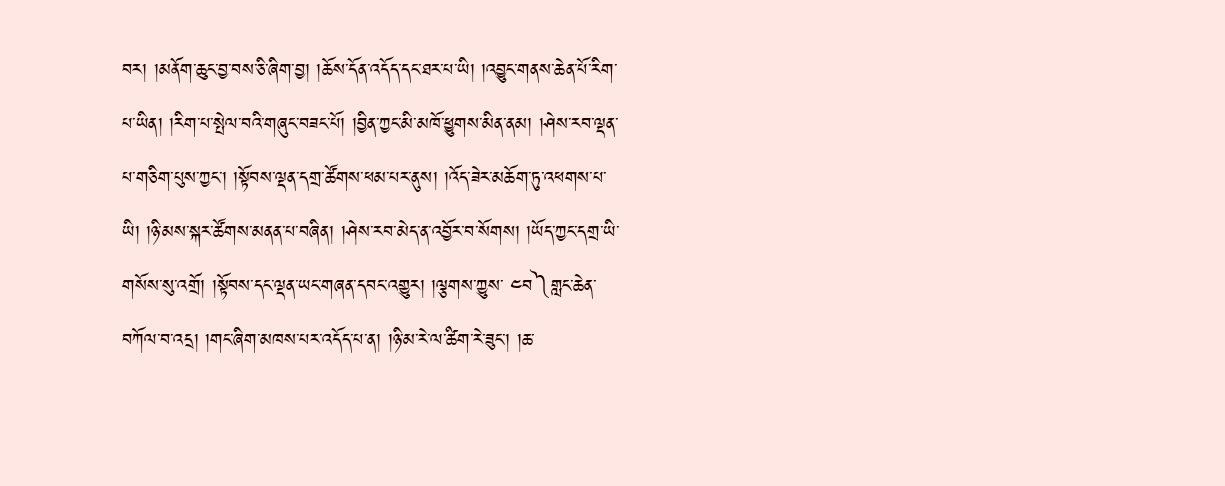བར། །མནོག་ཆུང་བྱ་བས་ཅི་ཞིག་བྱ། །ཆོས་དོན་འདོད་དང་ཐར་པ་ཡི། །འབྱུང་གནས་ཆེན་པོ་རིག་པ་ཡིན། །རིག་པ་སྤེལ་བའི་གཞུང་བཟང་པོ། །བྱིན་ཀྱང་མི་མཁོ་ཕྱུགས་མིན་ནམ། །ཤེས་རབ་ལྡན་པ་གཅིག་པུས་ཀྱང་། །སྟོབས་ལྡན་དགྲ་ཚོགས་ཕམ་པར་ནུས། །འོད་ཟེར་མཆོག་ཏུ་འཕགས་པ་ཡི། །ཉི་མས་སྐར་ཚོགས་མནན་པ་བཞིན། །ཤེས་རབ་མེད་ན་འབྱོར་བ་སོགས། །ཡོད་ཀྱང་དགྲ་ཡི་གསོས་སུ་འགྲོ། །སྟོབས་དང་ལྡན་ཡང་གཞན་དབང་འགྱུར། །ལྕགས་ཀྱུས་ ༤བ༽གླང་ཆེན་བཀོལ་བ་འདྲ། །གང་ཞིག་མཁས་པར་འདོད་པ་ན། །ཉི་མ་རེ་ལ་ཚིག་རེ་ཟུང་། །ཆ་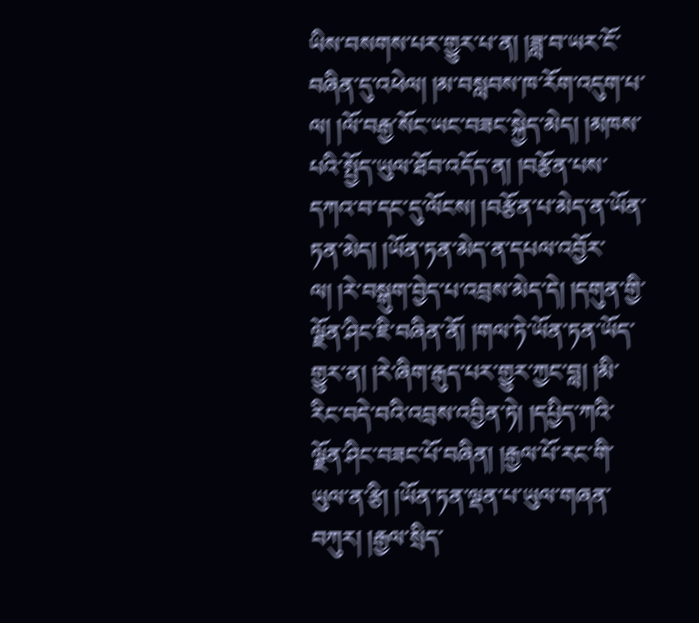ཡིས་བསགས་པར་གྱུར་པ་ན། །ཟླ་བ་ཡར་ངོ་བཞིན་དུ་འཕེལ། །མ་བསླབས་ཁ་རོག་འདུག་པ་ལ། །ལོ་བརྒྱ་སོང་ཡང་བཟང་སྐྱེད་མེད། །མཁས་པའི་སྤྱོད་ཡུལ་ཐོབ་འདོད་ན། །བརྩོན་པས་དཀའ་བ་དང་དུ་ལོངས། །བརྩོན་པ་མེད་ན་ཡོན་ཏན་མེད། །ཡོན་ཏན་མེད་ན་དཔལ་འབྱོར་ལ། །རེ་བསྒུག་བྱེད་པ་འབྲས་མེད་དེ། །དགུན་གྱི་ལྗོན་ཤིང་ཇི་བཞིན་ནོ། །གལ་ཏེ་ཡོན་ཏན་ཡོད་གྱུར་ན། །རེ་ཞིག་རྒུད་པར་གྱུར་ཀྱང་བླ། །མི་རིང་བདེ་བའི་འབྲས་འབྱིན་ཏེ། །དཔྱིད་ཀའི་ལྗོན་ཤིང་བཟང་པོ་བཞིན། །རྒྱལ་པོ་རང་གི་ཡུལ་ན་རྩི། །ཡོན་ཏན་ལྡན་པ་ཡུལ་གཞན་བཀུར། །རྒྱལ་སྲིད་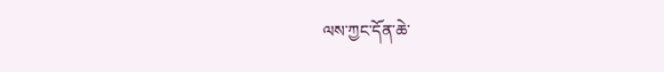ལས་ཀྱང་དོན་ཆེ་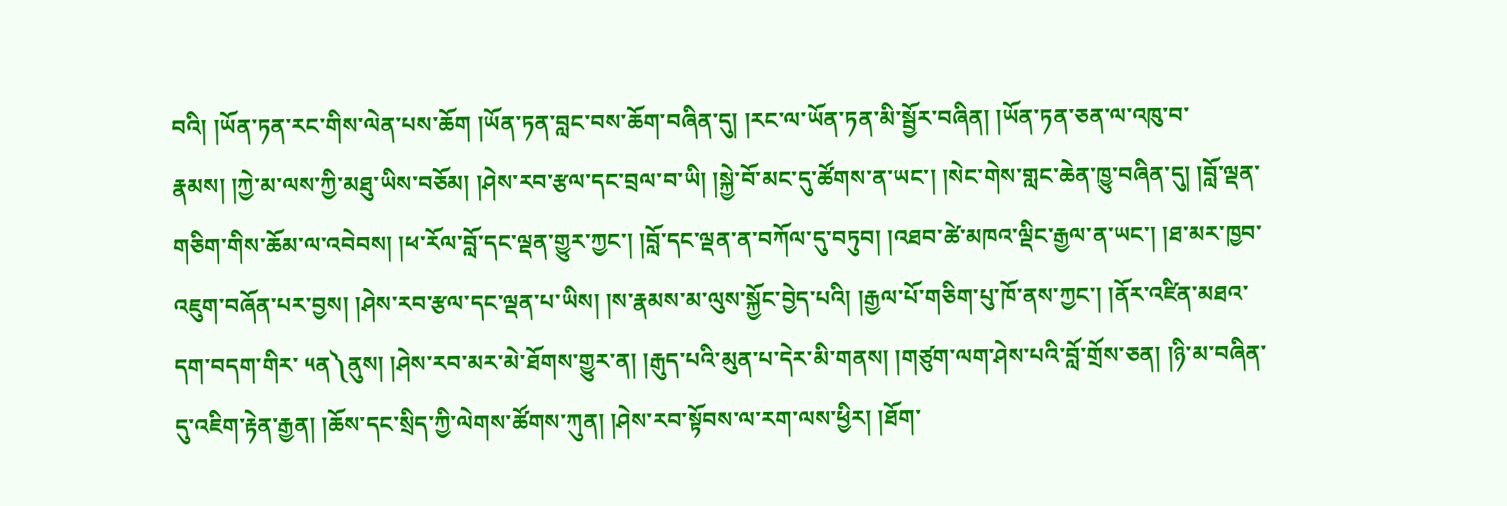བའི། །ཡོན་ཏན་རང་གིས་ལེན་པས་ཆོག །ཡོན་ཏན་བླང་བས་ཆོག་བཞིན་དུ། །རང་ལ་ཡོན་ཏན་མི་སྦྱོར་བཞིན། །ཡོན་ཏན་ཅན་ལ་འཁུ་བ་རྣམས། །ཀྱེ་མ་ལས་ཀྱི་མཐུ་ཡིས་བཅོམ། །ཤེས་རབ་རྩལ་དང་བྲལ་བ་ཡི། །སྐྱེ་བོ་མང་དུ་ཚོགས་ན་ཡང་། །སེང་གེས་གླང་ཆེན་ཁྱུ་བཞིན་དུ། །བློ་ལྡན་གཅིག་གིས་ཆོམ་ལ་འབེབས། །ཕ་རོལ་བློ་དང་ལྡན་གྱུར་ཀྱང་། །བློ་དང་ལྡན་ན་བཀོལ་དུ་བཏུབ། །འཐབ་ཚེ་མཁའ་ལྡིང་རྒྱལ་ན་ཡང་། །ཐ་མར་ཁྱབ་འཇུག་བཞོན་པར་བྱས། །ཤེས་རབ་རྩལ་དང་ལྡན་པ་ཡིས། །ས་རྣམས་མ་ལུས་སྐྱོང་བྱེད་པའི། །རྒྱལ་པོ་གཅིག་པུ་ཁོ་ནས་ཀྱང་། །ནོར་འཛིན་མཐའ་དག་བདག་གིར་ ༥ན༽ནུས། །ཤེས་རབ་མར་མེ་ཐོགས་གྱུར་ན། །རྒུད་པའི་མུན་པ་དེར་མི་གནས། །གཙུག་ལག་ཤེས་པའི་བློ་གྲོས་ཅན། །ཉི་མ་བཞིན་དུ་འཇིག་རྟེན་རྒྱན། །ཆོས་དང་སྲིད་ཀྱི་ལེགས་ཚོགས་ཀུན། །ཤེས་རབ་སྟོབས་ལ་རག་ལས་ཕྱིར། །ཐོག་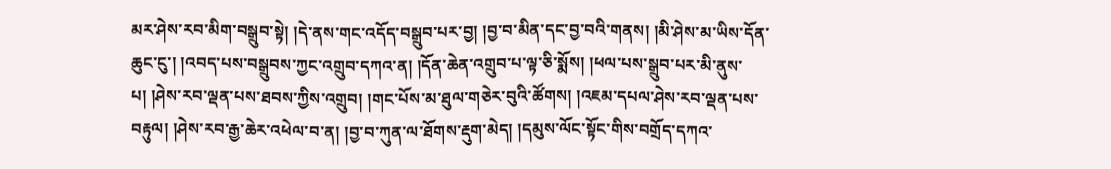མར་ཤེས་རབ་མིག་བསྒྲུབ་སྟེ། །དེ་ནས་གང་འདོད་བསྒྲུབ་པར་བྱ། །བྱ་བ་མིན་དང་བྱ་བའི་གནས། །མི་ཤེས་མ་ཡིས་དོན་ཆུང་ངུ་། །འབད་པས་བསྒྲུབས་ཀྱང་འགྲུབ་དཀའ་ན། །དོན་ཆེན་འགྲུབ་པ་ལྟ་ཅི་སྨོས། །ཕལ་པས་སྒྲུབ་པར་མི་ནུས་པ། །ཤེས་རབ་ལྡན་པས་ཐབས་ཀྱིས་འགྲུབ། །གང་པོས་མ་ཐུལ་གཅེར་བུའི་ཚོགས། །འཇམ་དཔལ་ཤེས་རབ་ལྡན་པས་བརྟུལ། །ཤེས་རབ་རྒྱ་ཆེར་འཕེལ་བ་ན། །བྱ་བ་ཀུན་ལ་ཐོགས་རྡུག་མེད། །དམུས་ལོང་སྟོང་གིས་བགྲོད་དཀའ་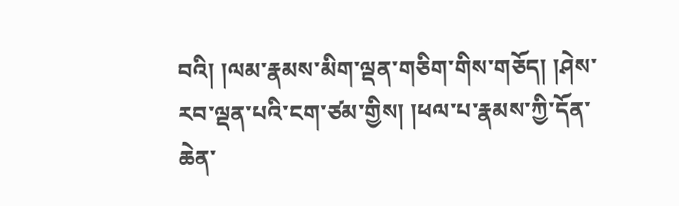བའི། །ལམ་རྣམས་མིག་ལྡན་གཅིག་གིས་གཅོད། །ཤེས་རབ་ལྡན་པའི་ངག་ཙམ་གྱིས། །ཕལ་པ་རྣམས་ཀྱི་དོན་ཆེན་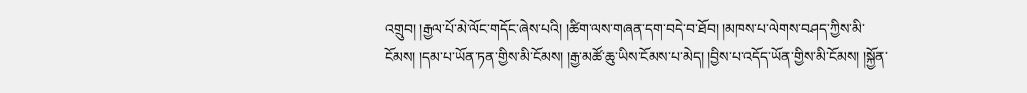འགྲུབ། །རྒྱལ་པོ་མེ་ལོང་གདོང་ཞེས་པའི། །ཚིག་ལས་གཞན་དག་བདེ་བ་ཐོབ། །མཁས་པ་ལེགས་བཤད་ཀྱིས་མི་ངོམས། །དམ་པ་ཡོན་ཏན་གྱིས་མི་ངོམས། །རྒྱ་མཚོ་ཆུ་ཡིས་ངོམས་པ་མེད། །བྱིས་པ་འདོད་ཡོན་གྱིས་མི་ངོམས། །སྐྱོན་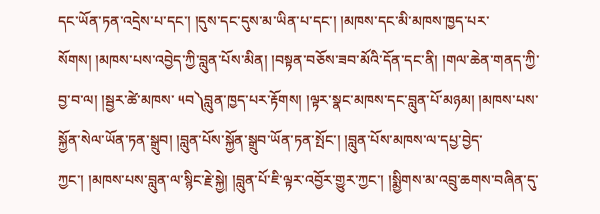དང་ཡོན་ཏན་འདྲེས་པ་དང་། །དུས་དང་དུས་མ་ཡིན་པ་དང་། །མཁས་དང་མི་མཁས་ཁྱད་པར་སོགས། །མཁས་པས་འབྱེད་ཀྱི་བླུན་པོས་མིན། །བསྟན་བཅོས་ཟབ་མོའི་དོན་དང་ནི། །གལ་ཆེན་གནད་ཀྱི་བྱ་བ་ལ། །སྦྱར་ཚེ་མཁས་ ༥བ༽བླུན་ཁྱད་པར་རྟོགས། །ལྟར་སྣང་མཁས་དང་བླུན་པོ་མཉམ། །མཁས་པས་སྐྱོན་སེལ་ཡོན་ཏན་སྒྲུབ། །བླུན་པོས་སྐྱོན་སྒྲུབ་ཡོན་ཏན་སྤོང་། །བླུན་པོས་མཁས་ལ་དཔྱ་བྱེད་ཀྱང་། །མཁས་པས་བླུན་ལ་སྙིང་རྗེ་སྐྱེ། །བླུན་པོ་ཇི་ལྟར་འབྱོར་གྱུར་ཀྱང་། །སྨྱིགས་མ་འབྲུ་ཆགས་བཞིན་དུ་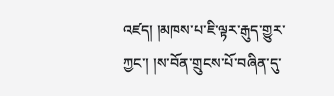འཛད། །མཁས་པ་ཇི་ལྟར་རྒུད་གྱུར་ཀྱང་། །ས་བོན་གྲུངས་པོ་བཞིན་དུ་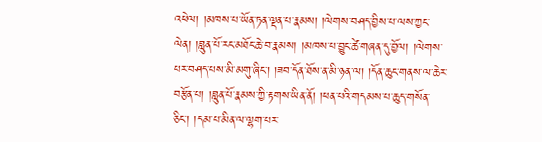འཕེལ། །མཁས་པ་ཡོན་ཏན་ལྡན་པ་རྣམས། །ལེགས་བཤད་བྱིས་པ་ལས་ཀྱང་ལེན། །བླུན་པོ་རང་མཐོང་ཆེ་བ་རྣམས། །མཁས་པ་བྱུང་ཚེ་གཞན་དུ་བྱོལ། །ལེགས་པར་བཤད་པས་མི་མགུ་ཞིང་། །ཟབ་དོན་ཐོས་ན་མི་ཉན་ལ། །དོན་ཆུང་གནས་ལ་ཆེར་བརྩོན་པ། །བླུན་པོ་རྣམས་ཀྱི་རྟགས་ཡིན་ནོ། །ཕན་པའི་གདམས་པ་ཆུད་གསོན་ཅིང་། །དམ་པ་མིན་ལ་ལྷག་པར་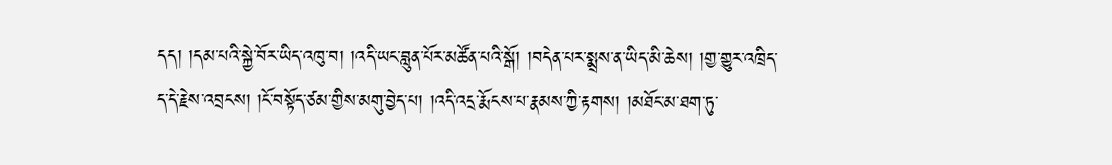དད། །དམ་པའི་སྐྱེ་བོར་ཡིད་འཁུ་བ། །འདི་ཡང་བླུན་པོར་མཚོན་པའི་སྒོ། །བདེན་པར་སྨྲས་ན་ཡིད་མི་ཆེས། །གྱ་གྱུར་འཁྲིད་ད་དེ་རྗེས་འབྲངས། །ངོ་བསྟོད་ཙམ་གྱིས་མགུ་བྱེད་པ། །འདི་འདྲ་རྨོངས་པ་རྣམས་ཀྱི་རྟགས། །མཐོང་མ་ཐག་ཏུ་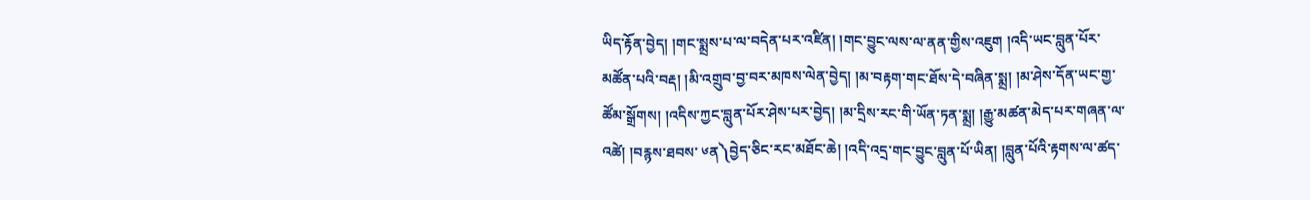ཡིད་རྟོན་བྱེད། །གང་སྨྲས་པ་ལ་བདེན་པར་འཛིན། །གང་བྱུང་ལས་ལ་ནན་གྱིས་འཇུག །འདི་ཡང་བླུན་པོར་མཚོན་པའི་བརྡ། །མི་འགྲུབ་བྱ་བར་མཁས་ལེན་བྱེད། །མ་བརྟག་གང་ཐོས་དེ་བཞིན་སྨྲ། །མ་ཤེས་དོན་ཡང་གྱ་ཚོམ་སྒྲོགས། །འདིས་ཀྱང་བླུན་པོར་ཤེས་པར་བྱེད། །མ་དྲིས་རང་གི་ཡོན་ཏན་སྨྲ། །རྒྱུ་མཚན་མེད་པར་གཞན་ལ་འཚེ། །བརྙས་ཐབས་ ༦ན༽བྱེད་ཅིང་རང་མཐོང་ཆེ། །འདི་འདྲ་གང་བྱུང་བླུན་པོ་ཡིན། །བླུན་པོའི་རྟགས་ལ་ཚད་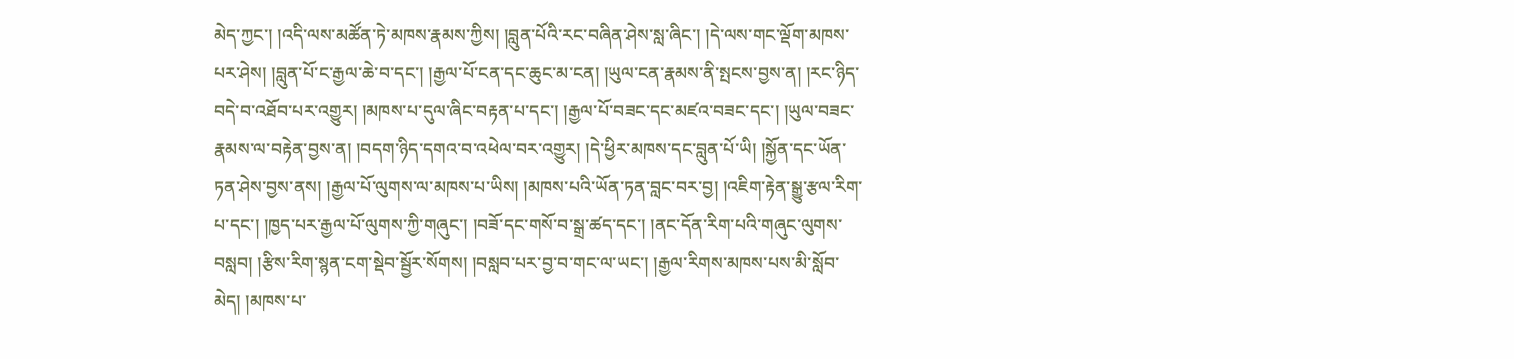མེད་ཀྱང་། །འདི་ལས་མཚོན་ཏེ་མཁས་རྣམས་ཀྱིས། །བླུན་པོའི་རང་བཞིན་ཤེས་སླ་ཞིང་། །དེ་ལས་གང་ལྡོག་མཁས་པར་ཤེས། །བླུན་པོ་ང་རྒྱལ་ཆེ་བ་དང་། །རྒྱལ་པོ་ངན་དང་ཆུང་མ་ངན། །ཡུལ་ངན་རྣམས་ནི་སྤངས་བྱས་ན། །རང་ཉིད་བདེ་བ་འཐོབ་པར་འགྱུར། །མཁས་པ་དུལ་ཞིང་བརྟན་པ་དང་། །རྒྱལ་པོ་བཟང་དང་མཛའ་བཟང་དང་། །ཡུལ་བཟང་རྣམས་ལ་བརྟེན་བྱས་ན། །བདག་ཉིད་དགའ་བ་འཕེལ་བར་འགྱུར། །དེ་ཕྱིར་མཁས་དང་བླུན་པོ་ཡི། །སྐྱོན་དང་ཡོན་ཏན་ཤེས་བྱས་ནས། །རྒྱལ་པོ་ལུགས་ལ་མཁས་པ་ཡིས། །མཁས་པའི་ཡོན་ཏན་བླང་བར་བྱ། །འཇིག་རྟེན་སྒྱུ་རྩལ་རིག་པ་དང་། །ཁྱད་པར་རྒྱལ་པོ་ལུགས་ཀྱི་གཞུང་། །བཟོ་དང་གསོ་བ་སྒྲ་ཚད་དང་། །ནང་དོན་རིག་པའི་གཞུང་ལུགས་བསླབ། །རྩིས་རིག་སྙན་ངག་སྡེབ་སྦྱོར་སོགས། །བསླབ་པར་བྱ་བ་གང་ལ་ཡང་། །རྒྱལ་རིགས་མཁས་པས་མི་སློབ་མེད། །མཁས་པ་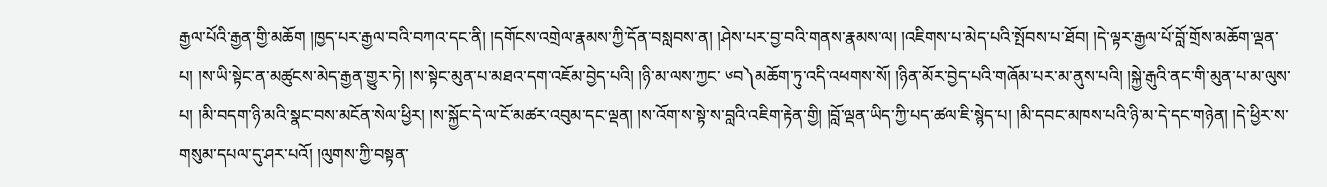རྒྱལ་པོའི་རྒྱན་གྱི་མཆོག །ཁྱད་པར་རྒྱལ་བའི་བཀའ་དང་ནི། །དགོངས་འགྲེལ་རྣམས་ཀྱི་དོན་བསླབས་ན། །ཤེས་པར་བྱ་བའི་གནས་རྣམས་ལ། །འཇིགས་པ་མེད་པའི་སྤོབས་པ་ཐོབ། །དེ་ལྟར་རྒྱལ་པོ་བློ་གྲོས་མཆོག་ལྡན་པ། །ས་ཡི་སྟེང་ན་མཚུངས་མེད་རྒྱན་གྱུར་ཏེ། །ས་སྟེང་མུན་པ་མཐའ་དག་འཇོམ་བྱེད་པའི། །ཉི་མ་ལས་ཀྱང་ ༦བ༽མཆོག་ཏུ་འདི་འཕགས་སོ། །ཉིན་མོར་བྱེད་པའི་གཞོམ་པར་མ་ནུས་པའི། །སྐྱེ་རྒུའི་ནང་གི་མུན་པ་མ་ལུས་པ། །མི་བདག་ཉི་མའི་སྣང་བས་མངོན་སེལ་ཕྱིར། །ས་སྐྱོང་དེ་ལ་ངོ་མཚར་འབུམ་དང་ལྡན། །ས་འོག་ས་སྟེ་ས་བླའི་འཇིག་རྟེན་གྱི། །བློ་ལྡན་ཡིད་ཀྱི་པད་ཚལ་ཇི་སྙེད་པ། །མི་དབང་མཁས་པའི་ཉི་མ་དེ་དང་གཉེན། །དེ་ཕྱིར་ས་གསུམ་དཔལ་དུ་ཤར་པའོ། །ལུགས་ཀྱི་བསྟན་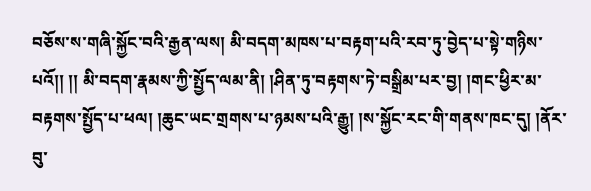བཅོས་ས་གཞི་སྐྱོང་བའི་རྒྱན་ལས། མི་བདག་མཁས་པ་བརྟག་པའི་རབ་ཏུ་བྱེད་པ་སྟེ་གཉིས་པའོ།། །། མི་བདག་རྣམས་ཀྱི་སྤྱོད་ལམ་ནི། །ཤིན་ཏུ་བརྟགས་ཏེ་བསྒྲིམ་པར་བྱ། །གང་ཕྱིར་མ་བརྟགས་སྤྱོད་པ་ཕལ། །ཆུང་ཡང་གྲགས་པ་ཉམས་པའི་རྒྱུ། །ས་སྐྱོང་རང་གི་གནས་ཁང་དུ། །ནོར་བུ་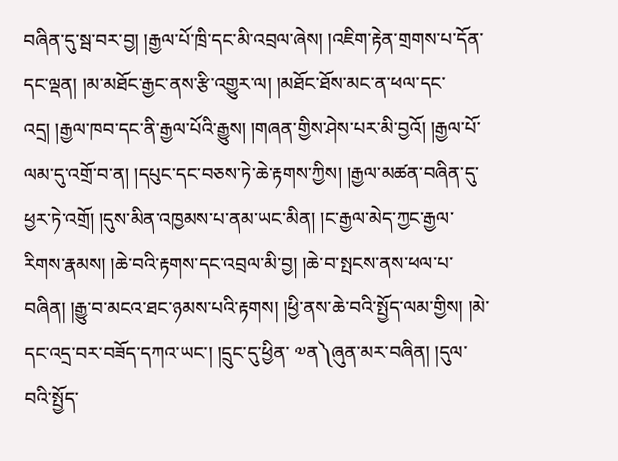བཞིན་དུ་སྦ་བར་བྱ། །རྒྱལ་པོ་ཁྲི་དང་མི་འབྲལ་ཞེས། །འཇིག་རྟེན་གྲགས་པ་དོན་དང་ལྡན། །མ་མཐོང་རྒྱང་ནས་རྩི་འགྱུར་ལ། །མཐོང་ཐོས་མང་ན་ཕལ་དང་འདྲ། །རྒྱལ་ཁབ་དང་ནི་རྒྱལ་པོའི་རྒྱུས། །གཞན་གྱིས་ཤེས་པར་མི་བྱའོ། །རྒྱལ་པོ་ལམ་དུ་འགྲོ་བ་ན། །དཔུང་དང་བཅས་ཏེ་ཆེ་རྟགས་ཀྱིས། །རྒྱལ་མཚན་བཞིན་དུ་ཕྱར་ཏེ་འགྲོ། །དུས་མིན་འཁྱམས་པ་ནམ་ཡང་མིན། །ང་རྒྱལ་མེད་ཀྱང་རྒྱལ་རིགས་རྣམས། །ཆེ་བའི་རྟགས་དང་འབྲལ་མི་བྱ། །ཆེ་བ་སྤངས་ནས་ཕལ་པ་བཞིན། །རྒྱུ་བ་མངའ་ཐང་ཉམས་པའི་རྟགས། །ཕྱི་ནས་ཆེ་བའི་སྤྱོད་ལམ་གྱིས། །མེ་དང་འདྲ་བར་བཟོད་དཀའ་ཡང་། །དྲུང་དུ་ཕྱིན་ ༧ན༽ཞུན་མར་བཞིན། །དུལ་བའི་སྤྱོད་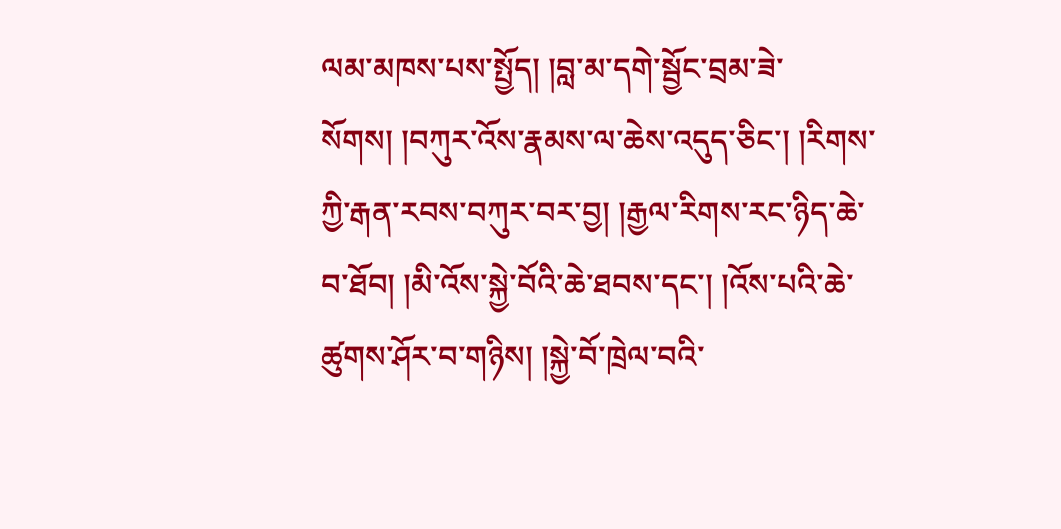ལམ་མཁས་པས་སྤྱོད། །བླ་མ་དགེ་སྦྱོང་བྲམ་ཟེ་སོགས། །བཀུར་འོས་རྣམས་ལ་ཆེས་འདུད་ཅིང་། །རིགས་ཀྱི་རྒན་རབས་བཀུར་བར་བྱ། །རྒྱལ་རིགས་རང་ཉིད་ཆེ་བ་ཐོབ། །མི་འོས་སྐྱེ་བོའི་ཆེ་ཐབས་དང་། །འོས་པའི་ཆེ་ཚུགས་ཤོར་བ་གཉིས། །སྐྱེ་བོ་ཁྲེལ་བའི་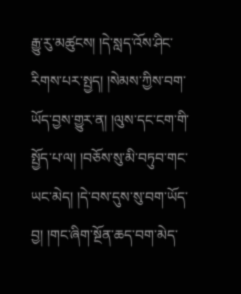རྒྱུ་རུ་མཚུངས། །དེ་སླད་འོས་ཤིང་རིགས་པར་སྤྱད། །སེམས་ཀྱིས་བག་ཡོད་བྱས་གྱུར་ན། །ལུས་དང་ངག་གི་སྤྱོད་པ་ལ། །བཅོས་སུ་མི་བཏུབ་གང་ཡང་མེད། །དེ་བས་དུས་སུ་བག་ཡོད་བྱ། །གང་ཞིག་སྔོན་ཆད་བག་མེད་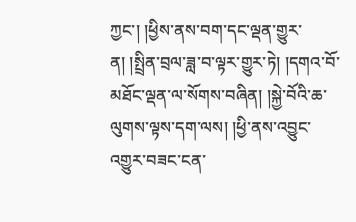ཀྱང་། །ཕྱིས་ནས་བག་དང་ལྡན་གྱུར་ན། །སྤྲིན་བྲལ་ཟླ་བ་ལྟར་གྱུར་ཏེ། །དགའ་བོ་མཐོང་ལྡན་ལ་སོགས་བཞིན། །སྐྱེ་བོའི་ཆ་ལུགས་ལྟས་དག་ལས། །ཕྱི་ནས་འབྱུང་འགྱུར་བཟང་ངན་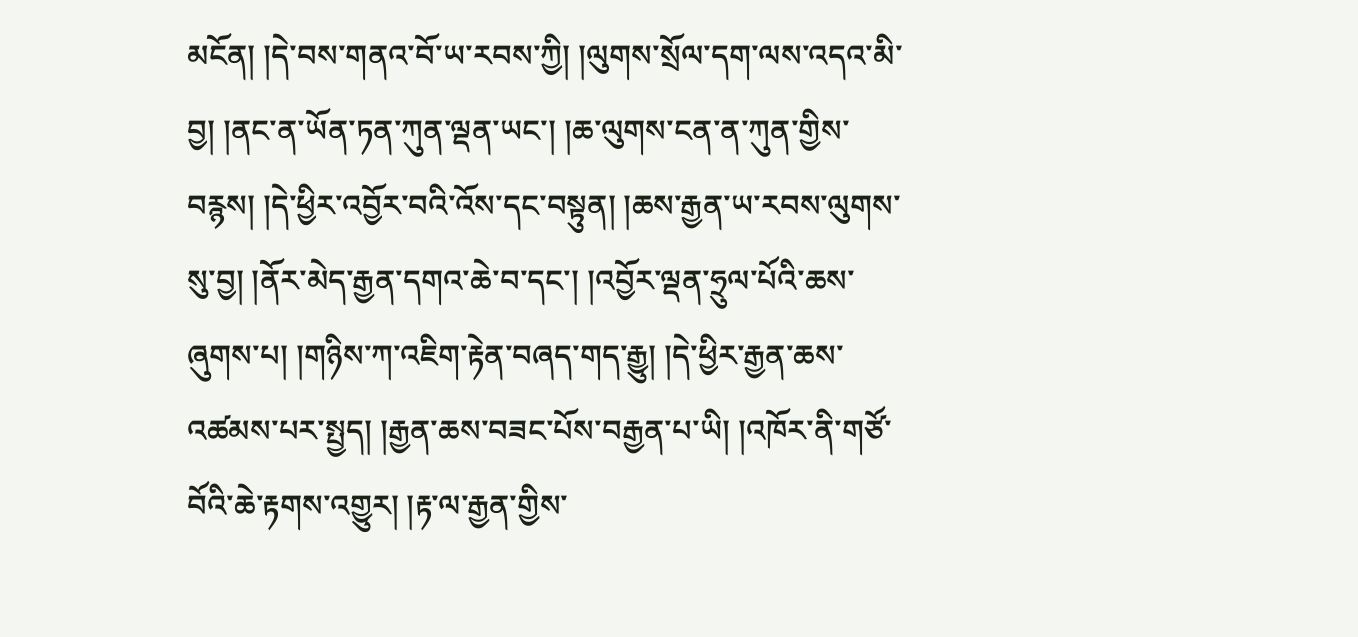མངོན། །དེ་བས་གནའ་བོ་ཡ་རབས་ཀྱི། །ལུགས་སྲོལ་དག་ལས་འདའ་མི་བྱ། །ནང་ན་ཡོན་ཏན་ཀུན་ལྡན་ཡང་། །ཆ་ལུགས་ངན་ན་ཀུན་གྱིས་བརྙས། །དེ་ཕྱིར་འབྱོར་བའི་འོས་དང་བསྟུན། །ཆས་རྒྱན་ཡ་རབས་ལུགས་སུ་བྱ། །ནོར་མེད་རྒྱན་དགའ་ཆེ་བ་དང་། །འབྱོར་ལྡན་ཧྲུལ་པོའི་ཆས་ཞུགས་པ། །གཉིས་ཀ་འཇིག་རྟེན་བཞད་གད་རྒྱུ། །དེ་ཕྱིར་རྒྱན་ཆས་འཚམས་པར་སྤྱད། །རྒྱན་ཆས་བཟང་པོས་བརྒྱན་པ་ཡི། །འཁོར་ནི་གཙོ་བོའི་ཆེ་རྟགས་འགྱུར། །རྟ་ལ་རྒྱན་གྱིས་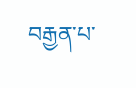བརྒྱན་པ་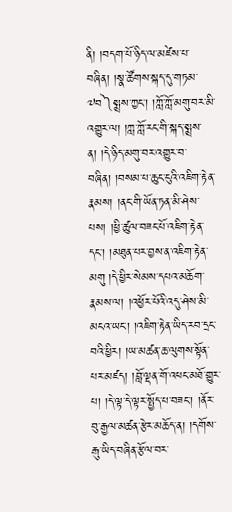ནི། །བདག་པོ་ཉིད་ལ་མཛེས་པ་བཞིན། །སྣ་ཚོགས་སྐད་དུ་གཏམ་ ༧བ༽སྨྲས་ཀྱང་། །ཀློ་ཀློ་མགུ་བར་མི་འགྱུར་ལ། །ཀླ་ཀློ་རང་གི་སྐད་སྨྲས་ན། །དེ་ཉིད་མགུ་བར་འགྱུར་བ་བཞིན། །བསམ་པ་ཆུང་ངུའི་འཇིག་རྟེན་རྣམས། །ནང་གི་ཡོན་ཏན་མི་ཤེས་པས། །ཕྱི་ཚུལ་བཟང་པོ་འཇིག་རྟེན་དང་། །མཐུན་པར་བྱས་ན་འཇིག་རྟེན་མགུ །དེ་ཕྱིར་སེམས་དཔའ་མཆོག་རྣམས་ལ། །འཕྱོར་པོའི་འདུ་ཤེས་མི་མངའ་ཡང་། །འཇིག་རྟེན་ཡིད་རབ་དྲང་བའི་ཕྱིར། །ཡ་མཚན་ཆ་ལུགས་སྟོན་པར་མཛད། །བློ་ལྡན་གོ་འཕང་མཐོ་གྱུར་པ། །དེ་ལྟ་དེ་ལྟར་སྤྱོད་པ་བཟང་། །ནོར་བུ་རྒྱལ་མཚན་རྩེར་མཆོད་ན། །དགོས་རྒུ་ཡིད་བཞིན་རྩོལ་བར་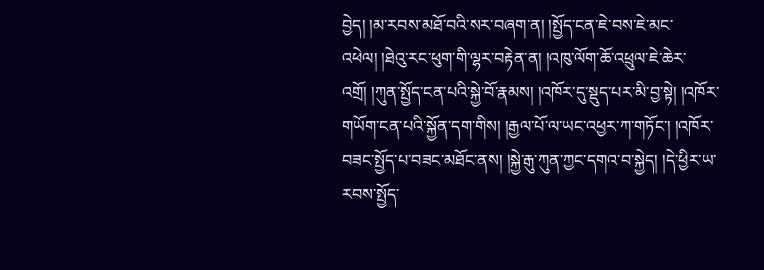བྱེད། །མ་རབས་མཐོ་བའི་སར་བཞག་ན། །སྤྱོད་ངན་ཇེ་བས་ཇེ་མང་འཕེལ། །ཐེའུ་རང་ཕུག་གི་ལྷར་བརྟེན་ན། །འཁུ་ལོག་ཆོ་འཕྲུལ་ཇེ་ཆེར་འགྲོ། །ཀུན་སྤྱོད་ངན་པའི་སྐྱེ་བོ་རྣམས། །འཁོར་དུ་སྡུད་པར་མི་བྱ་སྟེ། །འཁོར་གཡོག་ངན་པའི་སྐྱོན་དག་གིས། །རྒྱལ་པོ་ལ་ཡང་འཕྱར་ཀ་གཏོང་། །འཁོར་བཟང་སྤྱོད་པ་བཟང་མཐོང་ནས། །སྐྱེ་རྒུ་ཀུན་ཀྱང་དགའ་བ་སྐྱེད། །དེ་ཕྱིར་ཡ་རབས་སྤྱོད་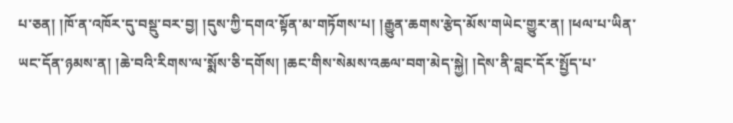པ་ཅན། །ཁོ་ན་འཁོར་དུ་བསྡུ་བར་བྱ། །དུས་ཀྱི་དགའ་སྟོན་མ་གཏོགས་པ། །རྒྱུན་ཆགས་རྩེད་མོས་གཡེང་གྱུར་ན། །ཕལ་པ་ཡིན་ཡང་དོན་ཉམས་ན། །ཆེ་བའི་རིགས་ལ་སྨོས་ཅི་དགོས། །ཆང་གིས་སེམས་འཆལ་བག་མེད་སྐྱེ། །དེས་ནི་བླང་དོར་སྤྱོད་པ་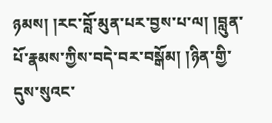ཉམས། །རང་བློ་མུན་པར་བྱས་པ་ལ། །བླུན་པོ་རྣམས་ཀྱིས་བདེ་བར་བསྒོམ། །ཉིན་གྱི་དུས་སུའང་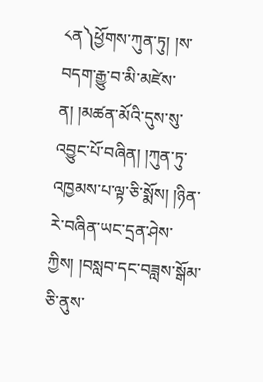༨ན༽ཕྱོགས་ཀུན་ཏུ། །ས་བདག་རྒྱུ་བ་མི་མཛེས་ན། །མཚན་མོའི་དུས་སུ་འབྱུང་པོ་བཞིན། །ཀུན་ཏུ་འཁྱམས་པ་ལྟ་ཅི་སྨོས། །ཉིན་རེ་བཞིན་ཡང་དྲན་ཤེས་ཀྱིས། །བསླབ་དང་བཟླས་སྒོམ་ཅི་ནུས་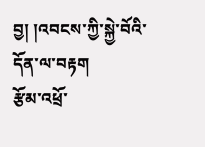བྱ། །འབངས་ཀྱི་སྐྱེ་བོའི་དོན་ལ་བརྟག
རྩོམ་འཕྲོ་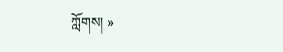ཀློགས། »